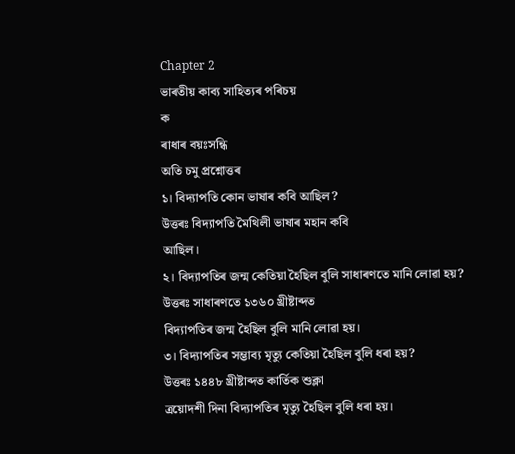Chapter 2
ভাৰতীয় কাব্য সাহিত্যৰ পৰিচয়
ক
ৰাধাৰ বয়ঃসন্ধি
অতি চমু প্রশ্নোত্তৰ
১। বিদ্যাপতি কোন ভাষাৰ কবি আছিল?
উত্তৰঃ বিদ্যাপতি মৈথিলী ভাষাৰ মহান কবি
আছিল।
২। বিদ্যাপতিৰ জন্ম কেতিয়া হৈছিল বুলি সাধাৰণতে মানি লোৱা হয়?
উত্তৰঃ সাধাৰণতে ১৩৬০ খ্ৰীষ্টাব্দত
বিদ্যাপতিৰ জন্ম হৈছিল বুলি মানি লোৱা হয়।
৩। বিদ্যাপতিৰ সম্ভাব্য মৃত্যু কেতিয়া হৈছিল বুলি ধৰা হয়?
উত্তৰঃ ১৪৪৮ খ্ৰীষ্টাব্দত কার্তিক শুক্লা
ত্রয়োদশী দিনা বিদ্যাপতিৰ মৃত্যু হৈছিল বুলি ধৰা হয়।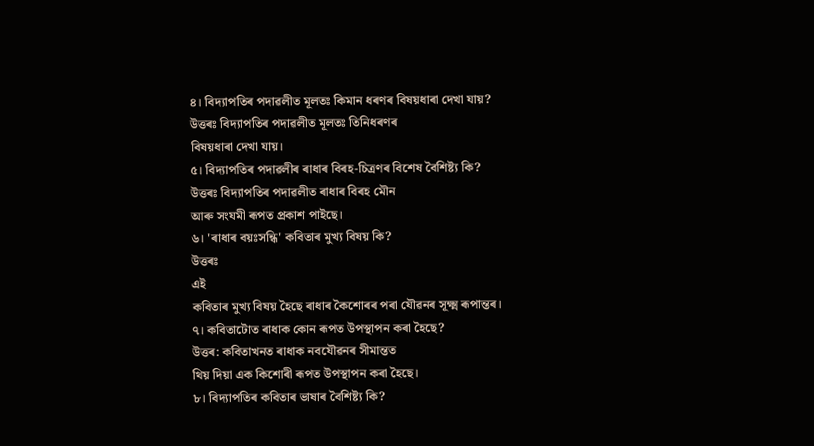৪। বিদ্যাপতিৰ পদাৱলীত মূলতঃ কিমান ধৰণৰ বিষয়ধাৰা দেখা যায়?
উত্তৰঃ বিদ্যাপতিৰ পদাৱলীত মূলতঃ তিনিধৰণৰ
বিষয়ধাৰা দেখা যায়।
৫। বিদ্যাপতিৰ পদাৱলীৰ ৰাধাৰ বিৰহ-চিত্ৰণৰ বিশেষ বৈশিষ্ট্য কি?
উত্তৰঃ বিদ্যাপতিৰ পদাৱলীত ৰাধাৰ বিৰহ মৌন
আৰু সংযমী ৰূপত প্রকাশ পাইছে।
৬। 'ৰাধাৰ বয়ঃসন্ধি' কবিতাৰ মুখ্য বিষয় কি?
উত্তৰঃ
এই
কবিতাৰ মুখ্য বিষয় হৈছে ৰাধাৰ কৈশোৰৰ পৰা যৌৱনৰ সূক্ষ্ম ৰূপান্তৰ।
৭। কবিতাটোত ৰাধাক কোন ৰূপত উপস্থাপন কৰা হৈছে?
উত্তৰ: কবিতাখনত ৰাধাক নবযৌৱনৰ সীমান্তত
থিয় দিয়া এক কিশোৰী ৰূপত উপস্থাপন কৰা হৈছে।
৮। বিদ্যাপতিৰ কবিতাৰ ভাষাৰ বৈশিষ্ট্য কি?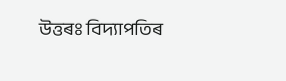উত্তৰঃ বিদ্যাপতিৰ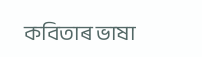কবিতাৰ ভাষা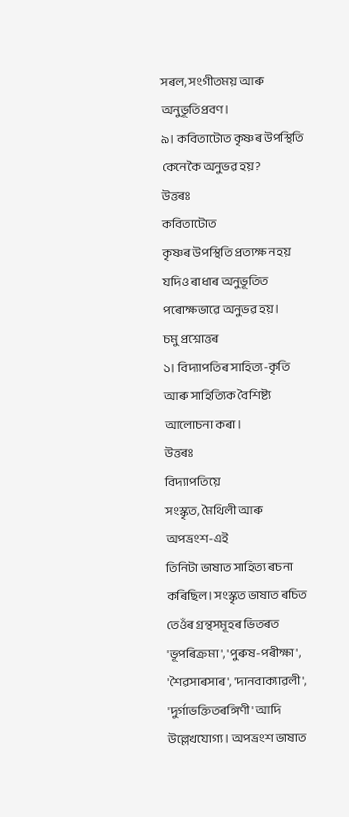সৰল, সংগীতময় আৰু অনুভূতিপ্রবণ।
৯। কবিতাটোত কৃষ্ণৰ উপস্থিতি কেনেকৈ অনুভৱ হয়?
উত্তৰঃ
কবিতাটোত
কৃষ্ণৰ উপস্থিতি প্রত্যক্ষ নহয় যদিও ৰাধাৰ অনুভূতিত পৰোক্ষভাৱে অনুভৱ হয়।
চমু প্রশ্নোত্তৰ
১। বিদ্যাপতিৰ সাহিত্য-কৃতি আৰু সাহিত্যিক বৈশিষ্ট্য আলোচনা কৰা।
উত্তৰঃ
বিদ্যাপতিয়ে
সংস্কৃত, মৈথিলী আৰু অপভ্রংশ-এই
তিনিটা ভাষাত সাহিত্য ৰচনা কৰিছিল। সংস্কৃত ভাষাত ৰচিত তেওঁৰ গ্ৰন্থসমূহৰ ভিতৰত 'ভূপৰিক্ৰমা', 'পুৰুষ-পৰীক্ষা', 'শৈৱসাৰসাৰ', 'দানবাক্যাৱলী', 'দুর্গাভক্তিতৰঙ্গিণী' আদি উল্লেখযোগ্য। অপভ্রংশ ভাষাত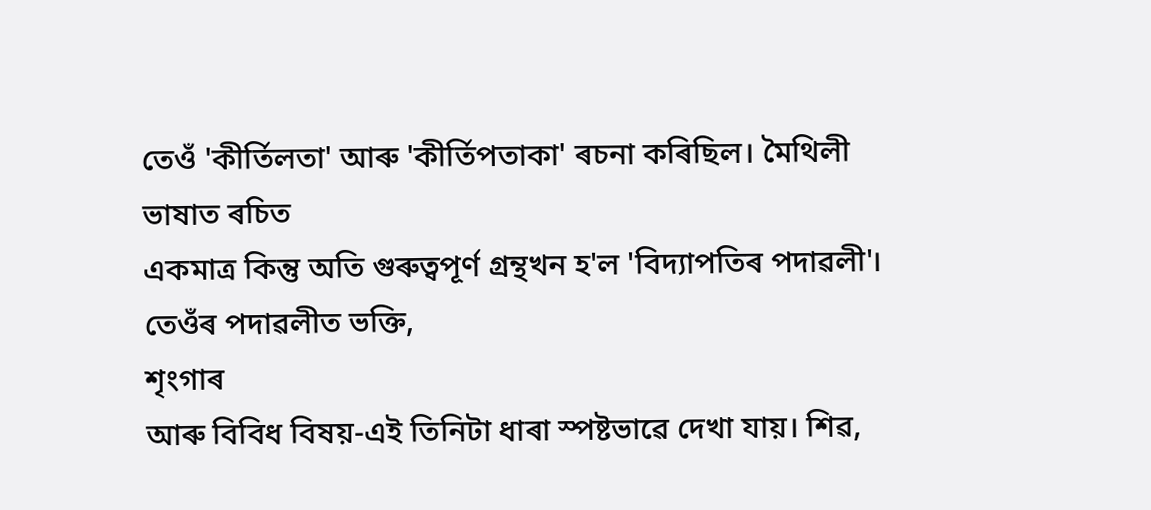তেওঁ 'কীর্তিলতা' আৰু 'কীর্তিপতাকা' ৰচনা কৰিছিল। মৈথিলী ভাষাত ৰচিত
একমাত্র কিন্তু অতি গুৰুত্বপূৰ্ণ গ্রন্থখন হ'ল 'বিদ্যাপতিৰ পদাৱলী'।
তেওঁৰ পদাৱলীত ভক্তি,
শৃংগাৰ
আৰু বিবিধ বিষয়-এই তিনিটা ধাৰা স্পষ্টভাৱে দেখা যায়। শিৱ,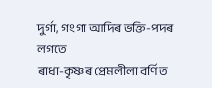দুর্গা, গংগা আদিৰ ভক্তি-পদৰ লগতে
ৰাধা-কৃষ্ণৰ প্রেমলীলা বর্ণিত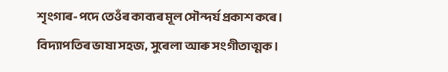শৃংগাৰ-পদে তেওঁৰ কাব্যৰ মূল সৌন্দর্য প্রকাশ কৰে।
বিদ্যাপতিৰ ভাষা সহজ, সুৰেলা আৰু সংগীতাত্মক।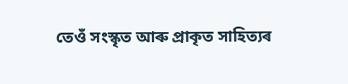তেওঁ সংস্কৃত আৰু প্ৰাকৃত সাহিত্যৰ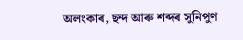অলংকাৰ, ছন্দ আৰু শব্দৰ সুনিপুণ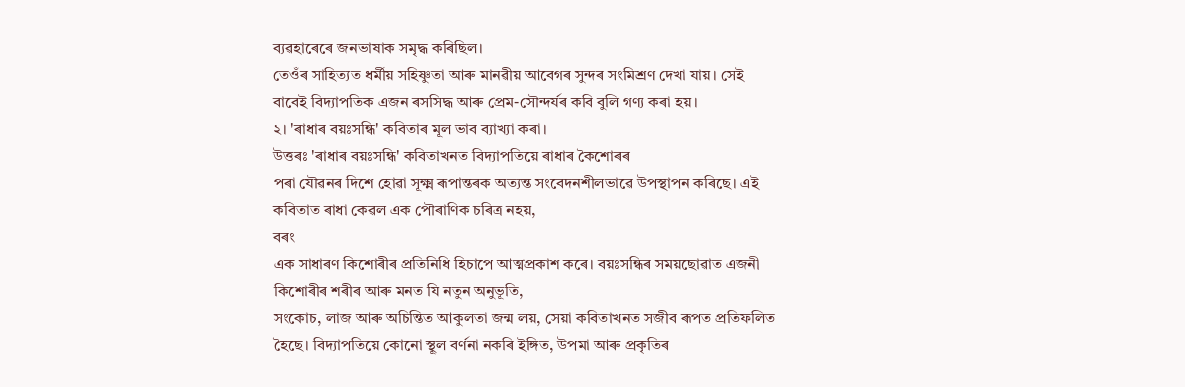ব্যৱহাৰেৰে জনভাষাক সমৃদ্ধ কৰিছিল।
তেওঁৰ সাহিত্যত ধর্মীয় সহিষ্ণুতা আৰু মানৱীয় আবেগৰ সুন্দৰ সংমিশ্রণ দেখা যায়। সেই
বাবেই বিদ্যাপতিক এজন ৰসসিদ্ধ আৰু প্রেম-সৌন্দৰ্যৰ কবি বুলি গণ্য কৰা হয়।
২। 'ৰাধাৰ বয়ঃসন্ধি' কবিতাৰ মূল ভাব ব্যাখ্যা কৰা।
উত্তৰঃ 'ৰাধাৰ বয়ঃসন্ধি' কবিতাখনত বিদ্যাপতিয়ে ৰাধাৰ কৈশোৰৰ
পৰা যৌৱনৰ দিশে হোৱা সূক্ষ্ম ৰূপান্তৰক অত্যন্ত সংবেদনশীলভাৱে উপস্থাপন কৰিছে। এই
কবিতাত ৰাধা কেৱল এক পৌৰাণিক চৰিত্ৰ নহয়,
বৰং
এক সাধাৰণ কিশোৰীৰ প্ৰতিনিধি হিচাপে আত্মপ্রকাশ কৰে। বয়ঃসন্ধিৰ সময়ছোৱাত এজনী
কিশোৰীৰ শৰীৰ আৰু মনত যি নতুন অনুভূতি,
সংকোচ, লাজ আৰু অচিন্তিত আকুলতা জন্ম লয়, সেয়া কবিতাখনত সজীব ৰূপত প্রতিফলিত
হৈছে। বিদ্যাপতিয়ে কোনো স্থূল বর্ণনা নকৰি ইঙ্গিত, উপমা আৰু প্ৰকৃতিৰ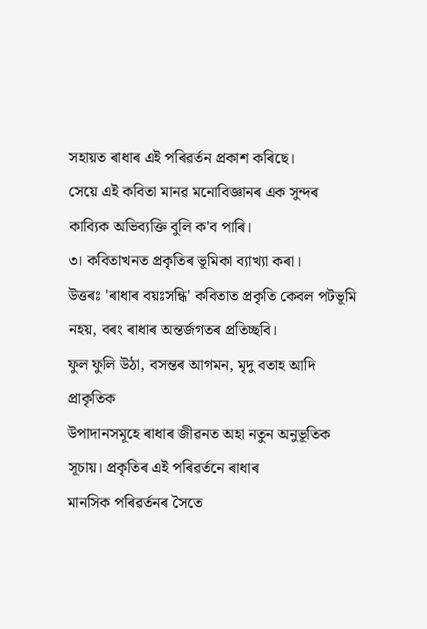সহায়ত ৰাধাৰ এই পৰিৱৰ্তন প্ৰকাশ কৰিছে।
সেয়ে এই কবিতা মানৱ মনোবিজ্ঞানৰ এক সুন্দৰ কাব্যিক অভিব্যক্তি বুলি ক'ব পাৰি।
৩। কবিতাখনত প্ৰকৃতিৰ ভূমিকা ব্যাখ্যা কৰা।
উত্তৰঃ 'ৰাধাৰ বয়ঃসন্ধি' কবিতাত প্রকৃতি কেবল পটভূমি নহয়, বৰং ৰাধাৰ অন্তৰ্জগতৰ প্রতিচ্ছবি।
ফুল ফুলি উঠা, বসন্তৰ আগমন, মৃদু বতাহ আদি প্রাকৃতিক
উপাদানসমূহে ৰাধাৰ জীৱনত অহা নতুন অনুভূতিক সূচায়। প্রকৃতিৰ এই পৰিৱৰ্তনে ৰাধাৰ
মানসিক পৰিৱৰ্তনৰ সৈতে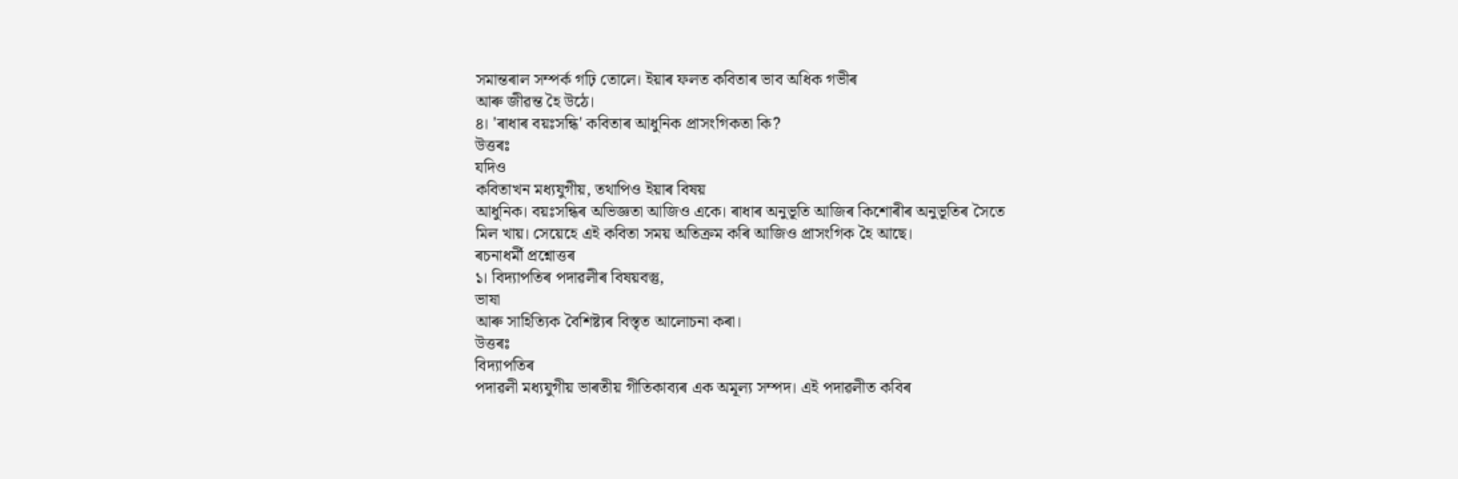সমান্তৰাল সম্পর্ক গঢ়ি তোলে। ইয়াৰ ফলত কবিতাৰ ভাব অধিক গভীৰ
আৰু জীৱন্ত হৈ উঠে।
৪। 'ৰাধাৰ বয়ঃসন্ধি' কবিতাৰ আধুনিক প্ৰাসংগিকতা কি?
উত্তৰঃ
যদিও
কবিতাখন মধ্যযুগীয়, তথাপিও ইয়াৰ বিষয়
আধুনিক। বয়ঃসন্ধিৰ অভিজ্ঞতা আজিও একে। ৰাধাৰ অনুভূতি আজিৰ কিশোৰীৰ অনুভূতিৰ সৈতে
মিল খায়। সেয়েহে এই কবিতা সময় অতিক্ৰম কৰি আজিও প্ৰাসংগিক হৈ আছে।
ৰচনাধৰ্মী প্রশ্নোত্তৰ
১। বিদ্যাপতিৰ পদাৱলীৰ বিষয়বস্তু,
ভাষা
আৰু সাহিত্যিক বৈশিষ্ট্যৰ বিস্তৃত আলোচনা কৰা।
উত্তৰঃ
বিদ্যাপতিৰ
পদাৱলী মধ্যযুগীয় ভাৰতীয় গীতিকাব্যৰ এক অমূল্য সম্পদ। এই পদাৱলীত কবিৰ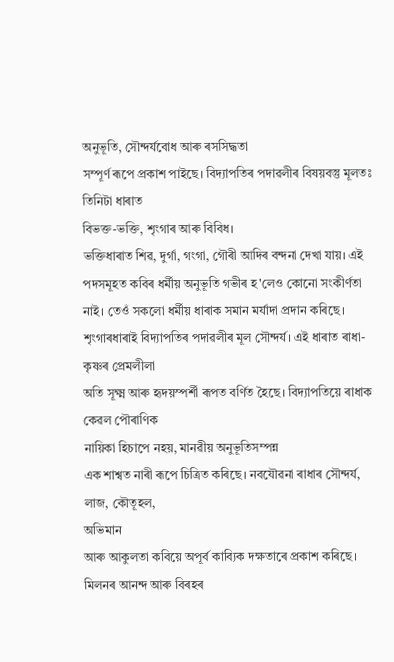অনুভূতি, সৌন্দৰ্যবোধ আৰু ৰসসিদ্ধতা
সম্পূৰ্ণ ৰূপে প্রকাশ পাইছে। বিদ্যাপতিৰ পদাৱলীৰ বিষয়বস্তু মূলতঃ তিনিটা ধাৰাত
বিভক্ত-ভক্তি, শৃংগাৰ আৰু বিবিধ।
ভক্তিধাৰাত শিৱ, দুর্গা, গংগা, গৌৰী আদিৰ বন্দনা দেখা যায়। এই
পদসমূহত কবিৰ ধর্মীয় অনুভূতি গভীৰ হ'লেও কোনো সংকীর্ণতা
নাই। তেওঁ সকলো ধৰ্মীয় ধাৰাক সমান মর্যাদা প্রদান কৰিছে।
শৃংগাৰধাৰাই বিদ্যাপতিৰ পদাৱলীৰ মূল সৌন্দর্য। এই ধাৰাত ৰাধা-কৃষ্ণৰ প্রেমলীলা
অতি সূক্ষ্ম আৰু হৃদয়স্পর্শী ৰূপত বর্ণিত হৈছে। বিদ্যাপতিয়ে ৰাধাক কেৱল পৌৰাণিক
নায়িকা হিচাপে নহয়, মানৱীয় অনুভূতিসম্পন্ন
এক শাশ্বত নাৰী ৰূপে চিত্ৰিত কৰিছে। নবযৌৱনা ৰাধাৰ সৌন্দৰ্য, লাজ, কৌতূহল,
অভিমান
আৰু আকুলতা কবিয়ে অপূর্ব কাব্যিক দক্ষতাৰে প্ৰকাশ কৰিছে। মিলনৰ আনন্দ আৰু বিৰহৰ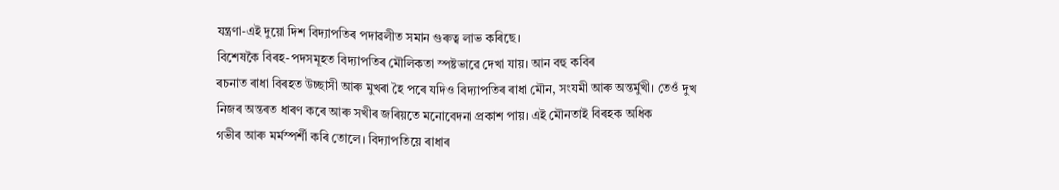যন্ত্রণা-এই দুয়ো দিশ বিদ্যাপতিৰ পদাৱলীত সমান গুৰুত্ব লাভ কৰিছে।
বিশেষকৈ বিৰহ-পদসমূহত বিদ্যাপতিৰ মৌলিকতা স্পষ্টভাৱে দেখা যায়। আন বহু কবিৰ
ৰচনাত ৰাধা বিৰহত উচ্ছাসী আৰু মুখৰা হৈ পৰে যদিও বিদ্যাপতিৰ ৰাধা মৌন, সংযমী আৰু অন্তর্মুখী। তেওঁ দুখ
নিজৰ অন্তৰত ধাৰণ কৰে আৰু সখীৰ জৰিয়তে মনোবেদনা প্রকাশ পায়। এই মৌনতাই বিৰহক অধিক
গভীৰ আৰু মৰ্মস্পর্শী কৰি তোলে। বিদ্যাপতিয়ে ৰাধাৰ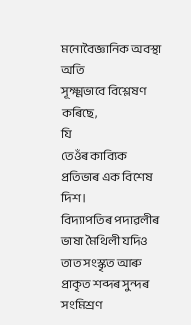মনোবৈজ্ঞানিক অবস্থা অতি
সূক্ষ্মভাবে বিশ্লেষণ কৰিছে,
যি
তেওঁৰ কাব্যিক প্রতিভাৰ এক বিশেষ দিশ।
বিদ্যাপতিৰ পদাৱলীৰ ভাষা মৈথিলী যদিও তাত সংস্কৃত আৰু প্ৰাকৃত শব্দৰ সুন্দৰ
সংমিশ্রণ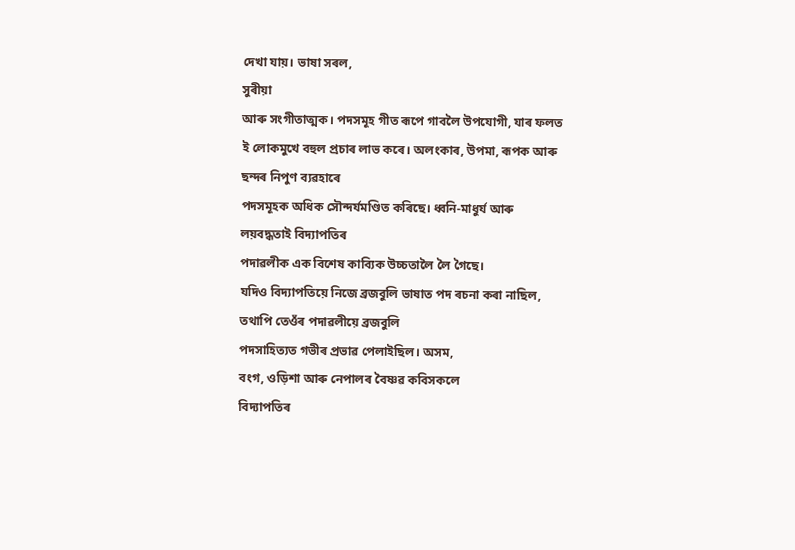দেখা যায়। ভাষা সৰল,
সুৰীয়া
আৰু সংগীতাত্মক। পদসমূহ গীত ৰূপে গাবলৈ উপযোগী, যাৰ ফলত ই লোকমুখে বহুল প্রচাৰ লাভ কৰে। অলংকাৰ, উপমা, ৰূপক আৰু ছন্দৰ নিপুণ ব্যৱহাৰে
পদসমূহক অধিক সৌন্দর্যমণ্ডিত কৰিছে। ধ্বনি-মাধুর্য আৰু লয়বদ্ধতাই বিদ্যাপতিৰ
পদাৱলীক এক বিশেষ কাব্যিক উচ্চতালৈ লৈ গৈছে।
যদিও বিদ্যাপতিয়ে নিজে ব্রজবুলি ভাষাত পদ ৰচনা কৰা নাছিল, তথাপি তেওঁৰ পদাৱলীয়ে ব্রজবুলি
পদসাহিত্যত গভীৰ প্ৰভাৱ পেলাইছিল। অসম,
বংগ, ওড়িশা আৰু নেপালৰ বৈষ্ণৱ কবিসকলে
বিদ্যাপতিৰ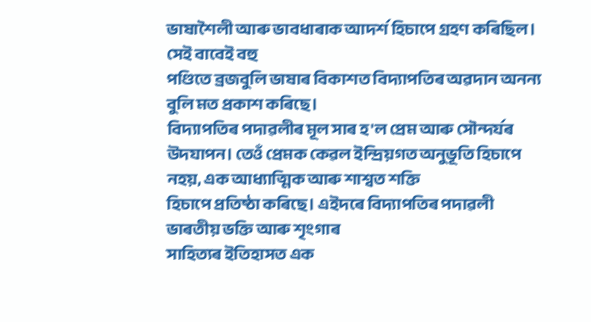ভাষাশৈলী আৰু ভাবধাৰাক আদর্শ হিচাপে গ্রহণ কৰিছিল। সেই বাবেই বহু
পণ্ডিতে ব্রজবুলি ভাষাৰ বিকাশত বিদ্যাপতিৰ অৱদান অনন্য বুলি মত প্রকাশ কৰিছে।
বিদ্যাপতিৰ পদাৱলীৰ মূল সাৰ হ'ল প্ৰেম আৰু সৌন্দৰ্যৰ
উদযাপন। তেওঁ প্রেমক কেৱল ইন্দ্রিয়গত অনুভূতি হিচাপে নহয়, এক আধ্যাত্মিক আৰু শাশ্বত শক্তি
হিচাপে প্রতিষ্ঠা কৰিছে। এইদৰে বিদ্যাপতিৰ পদাৱলী ভাৰতীয় ভক্তি আৰু শৃংগাৰ
সাহিত্যৰ ইতিহাসত এক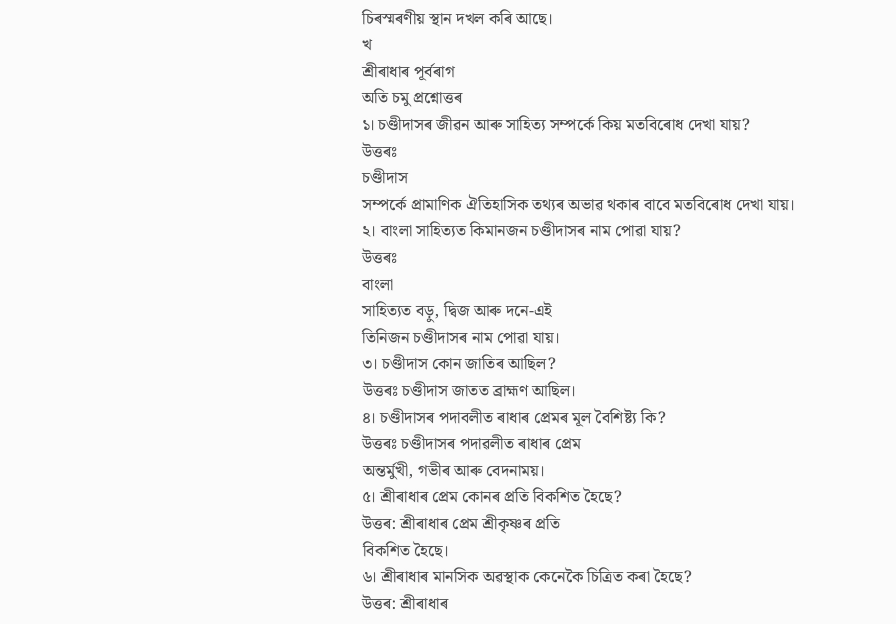চিৰস্মৰণীয় স্থান দখল কৰি আছে।
খ
শ্ৰীৰাধাৰ পূৰ্বৰাগ
অতি চমু প্রশ্নোত্তৰ
১। চণ্ডীদাসৰ জীৱন আৰু সাহিত্য সম্পর্কে কিয় মতবিৰোধ দেখা যায়?
উত্তৰঃ
চণ্ডীদাস
সম্পর্কে প্রামাণিক ঐতিহাসিক তথ্যৰ অভাৱ থকাৰ বাবে মতবিৰোধ দেখা যায়।
২। বাংলা সাহিত্যত কিমানজন চণ্ডীদাসৰ নাম পোৱা যায়?
উত্তৰঃ
বাংলা
সাহিত্যত বড়ু, দ্বিজ আৰু দনে-এই
তিনিজন চণ্ডীদাসৰ নাম পোৱা যায়।
৩। চণ্ডীদাস কোন জাতিৰ আছিল?
উত্তৰঃ চণ্ডীদাস জাতত ব্রাহ্মণ আছিল।
৪। চণ্ডীদাসৰ পদাবলীত ৰাধাৰ প্ৰেমৰ মূল বৈশিষ্ট্য কি?
উত্তৰঃ চণ্ডীদাসৰ পদাৱলীত ৰাধাৰ প্ৰেম
অন্তর্মুখী, গভীৰ আৰু বেদনাময়।
৫। শ্ৰীৰাধাৰ প্ৰেম কোনৰ প্ৰতি বিকশিত হৈছে?
উত্তৰ: শ্ৰীৰাধাৰ প্ৰেম শ্ৰীকৃষ্ণৰ প্ৰতি
বিকশিত হৈছে।
৬। শ্ৰীৰাধাৰ মানসিক অৱস্থাক কেনেকৈ চিত্রিত কৰা হৈছে?
উত্তৰ: শ্ৰীৰাধাৰ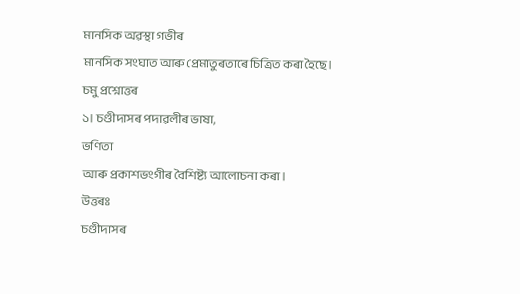মানসিক অৱস্থা গভীৰ
মানসিক সংঘাত আৰু প্ৰেমাতুৰতাৰে চিত্রিত কৰা হৈছে।
চমু প্রশ্নোত্তৰ
১। চণ্ডীদাসৰ পদাৱলীৰ ভাষা,
ভণিতা
আৰু প্ৰকাশভংগীৰ বৈশিষ্ট্য আলোচনা কৰা।
উত্তৰঃ
চণ্ডীদাসৰ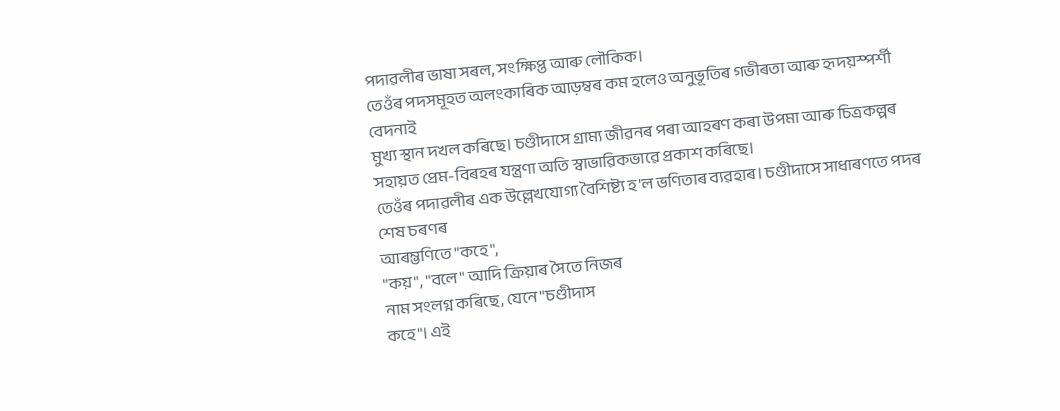পদাৱলীৰ ভাষা সৰল, সংক্ষিপ্ত আৰু লৌকিক।
তেওঁৰ পদসমূহত অলংকাৰিক আড়ম্বৰ কম হলেও অনুভূতিৰ গভীৰতা আৰু হৃদয়স্পর্শী বেদনাই
মুখ্য স্থান দখল কৰিছে। চণ্ডীদাসে গ্রাম্য জীৱনৰ পৰা আহৰণ কৰা উপমা আৰু চিত্ৰকল্পৰ
সহায়ত প্রেম-বিৰহৰ যন্ত্রণা অতি স্বাভাৱিকভাৱে প্ৰকাশ কৰিছে।
তেওঁৰ পদাৱলীৰ এক উল্লেখযোগ্য বৈশিষ্ট্য হ'ল ভণিতাৰ ব্যৱহাৰ। চণ্ডীদাসে সাধাৰণতে পদৰ শেষ চৰণৰ
আৰম্ভণিতে "কহে",
"কয়", "বলে" আদি ক্ৰিয়াৰ সৈতে নিজৰ
নাম সংলগ্ন কৰিছে, যেনে "চণ্ডীদাস
কহে"। এই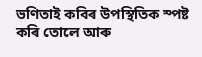ভণিতাই কবিৰ উপস্থিতিক স্পষ্ট কৰি তোলে আৰু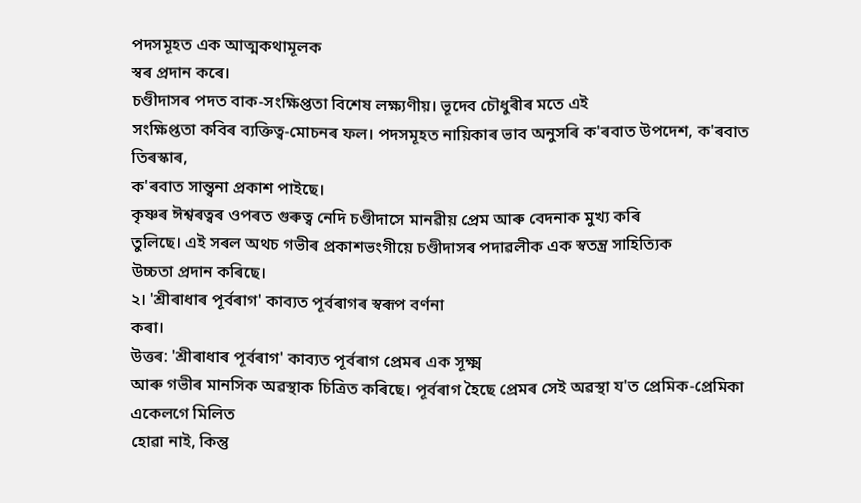পদসমূহত এক আত্মকথামূলক
স্বৰ প্ৰদান কৰে।
চণ্ডীদাসৰ পদত বাক-সংক্ষিপ্ততা বিশেষ লক্ষ্যণীয়। ভূদেব চৌধুৰীৰ মতে এই
সংক্ষিপ্ততা কবিৰ ব্যক্তিত্ব-মোচনৰ ফল। পদসমূহত নায়িকাৰ ভাব অনুসৰি ক'ৰবাত উপদেশ, ক'ৰবাত তিৰস্কাৰ,
ক'ৰবাত সান্ত্বনা প্ৰকাশ পাইছে।
কৃষ্ণৰ ঈশ্বৰত্বৰ ওপৰত গুৰুত্ব নেদি চণ্ডীদাসে মানৱীয় প্ৰেম আৰু বেদনাক মুখ্য কৰি
তুলিছে। এই সৰল অথচ গভীৰ প্রকাশভংগীয়ে চণ্ডীদাসৰ পদাৱলীক এক স্বতন্ত্র সাহিত্যিক
উচ্চতা প্রদান কৰিছে।
২। 'শ্ৰীৰাধাৰ পূৰ্বৰাগ' কাব্যত পূৰ্বৰাগৰ স্বৰূপ বৰ্ণনা
কৰা।
উত্তৰ: 'শ্ৰীৰাধাৰ পূৰ্বৰাগ' কাব্যত পূৰ্বৰাগ প্ৰেমৰ এক সূক্ষ্ম
আৰু গভীৰ মানসিক অৱস্থাক চিত্ৰিত কৰিছে। পূৰ্বৰাগ হৈছে প্ৰেমৰ সেই অৱস্থা য'ত প্রেমিক-প্রেমিকা একেলগে মিলিত
হোৱা নাই, কিন্তু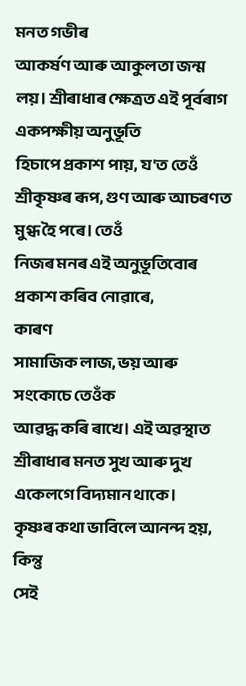মনত গভীৰ
আকৰ্ষণ আৰু আকুলতা জন্ম লয়। শ্ৰীৰাধাৰ ক্ষেত্ৰত এই পূৰ্বৰাগ একপক্ষীয় অনুভূতি
হিচাপে প্রকাশ পায়, য'ত তেওঁ শ্রীকৃষ্ণৰ ৰূপ, গুণ আৰু আচৰণত মুগ্ধ হৈ পৰে। তেওঁ
নিজৰ মনৰ এই অনুভূতিবোৰ প্ৰকাশ কৰিব নোৱাৰে,
কাৰণ
সামাজিক লাজ, ভয় আৰু সংকোচে তেওঁক
আৱদ্ধ কৰি ৰাখে। এই অৱস্থাত শ্ৰীৰাধাৰ মনত সুখ আৰু দুখ একেলগে বিদ্যমান থাকে।
কৃষ্ণৰ কথা ভাবিলে আনন্দ হয়,
কিন্তু
সেই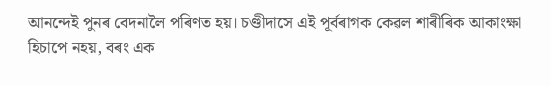আনন্দেই পুনৰ বেদনালৈ পৰিণত হয়। চণ্ডীদাসে এই পূৰ্বৰাগক কেৱল শাৰীৰিক আকাংক্ষা
হিচাপে নহয়, বৰং এক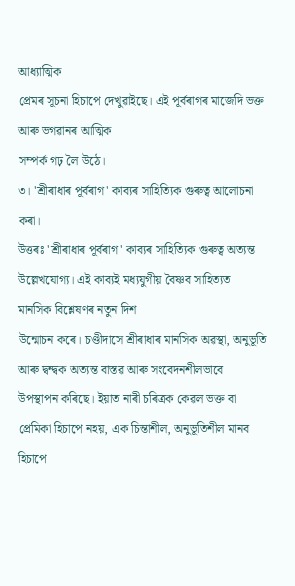আধ্যাত্মিক
প্ৰেমৰ সূচনা হিচাপে দেখুৱাইছে। এই পূৰ্বৰাগৰ মাজেদি ভক্ত আৰু ভগৱানৰ আত্মিক
সম্পর্ক গঢ় লৈ উঠে।
৩। 'শ্ৰীৰাধাৰ পূৰ্বৰাগ' কাব্যৰ সাহিত্যিক গুৰুত্ব আলোচনা
কৰা।
উত্তৰঃ 'শ্ৰীৰাধাৰ পূৰ্বৰাগ' কাব্যৰ সাহিত্যিক গুৰুত্ব অত্যন্ত
উল্লেখযোগ্য। এই কাব্যই মধ্যযুগীয় বৈষ্ণব সাহিত্যত মানসিক বিশ্লেষণৰ নতুন দিশ
উন্মোচন কৰে। চণ্ডীদাসে শ্ৰীৰাধাৰ মানসিক অৱস্থা, অনুভূতি আৰু দ্বন্দ্বক অত্যন্ত বাস্তৱ আৰু সংবেদনশীলভাবে
উপস্থাপন কৰিছে। ইয়াত নাৰী চৰিত্ৰক কেৱল ভক্ত বা প্রেমিকা হিচাপে নহয়, এক চিন্তাশীল, অনুভূতিশীল মানব হিচাপে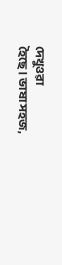দেখুওৱা
হৈছে। ভাষা সহজ,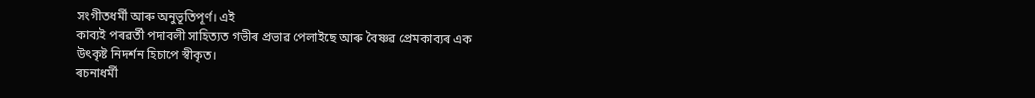সংগীতধর্মী আৰু অনুভূতিপূর্ণ। এই
কাব্যই পৰৱৰ্তী পদাবলী সাহিত্যত গভীৰ প্ৰভাৱ পেলাইছে আৰু বৈষ্ণৱ প্রেমকাব্যৰ এক
উৎকৃষ্ট নিদর্শন হিচাপে স্বীকৃত।
ৰচনাধৰ্মী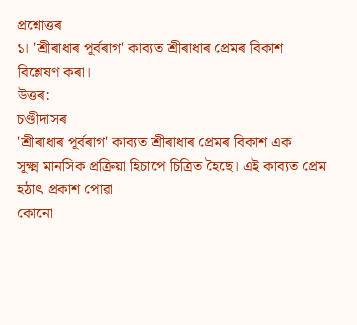প্রশ্নোত্তৰ
১। 'শ্ৰীৰাধাৰ পূৰ্বৰাগ' কাব্যত শ্ৰীৰাধাৰ প্ৰেমৰ বিকাশ
বিশ্লেষণ কৰা।
উত্তৰ:
চণ্ডীদাসৰ
'শ্ৰীৰাধাৰ পূৰ্বৰাগ' কাব্যত শ্ৰীৰাধাৰ প্ৰেমৰ বিকাশ এক
সূক্ষ্ম মানসিক প্রক্রিয়া হিচাপে চিত্রিত হৈছে। এই কাব্যত প্রেম হঠাৎ প্রকাশ পোৱা
কোনো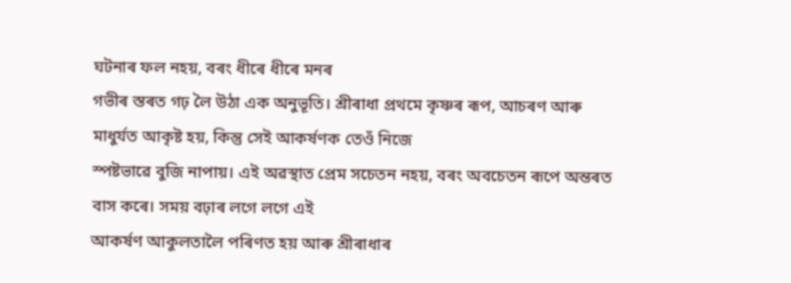ঘটনাৰ ফল নহয়, বৰং ধীৰে ধীৰে মনৰ
গভীৰ স্তৰত গঢ় লৈ উঠা এক অনুভূতি। শ্ৰীৰাধা প্রথমে কৃষ্ণৰ ৰূপ, আচৰণ আৰু মাধুর্যত আকৃষ্ট হয়, কিন্তু সেই আকর্ষণক তেওঁ নিজে
স্পষ্টভাৱে বুজি নাপায়। এই অৱস্থাত প্রেম সচেতন নহয়, বৰং অবচেতন ৰূপে অন্তৰত বাস কৰে। সময় বঢ়াৰ লগে লগে এই
আকৰ্ষণ আকুলতালৈ পৰিণত হয় আৰু শ্ৰীৰাধাৰ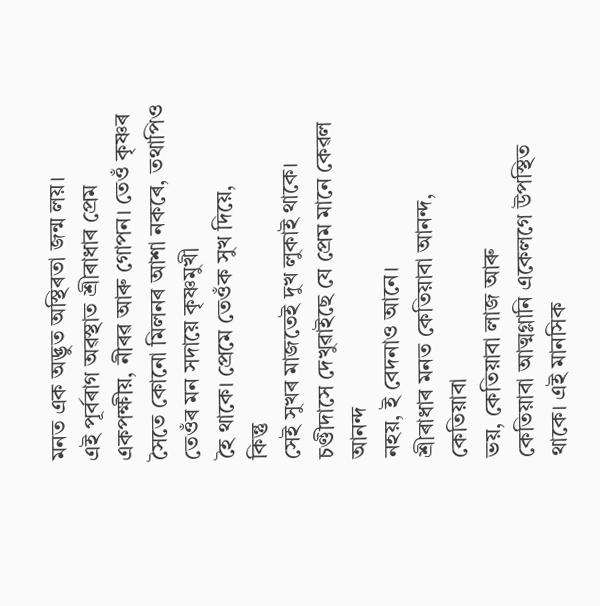মনত এক অদ্ভুত অস্থিৰতা জন্ম লয়।
এই পূৰ্বৰাগ অৱস্থাত শ্ৰীৰাধাৰ প্ৰেম একপক্ষীয়, নীৰৱ আৰু গোপন। তেওঁ কৃষ্ণৰ সৈতে কোনো মিলনৰ আশা নকৰে, তথাপিও তেওঁৰ মন সদায়ে কৃষ্ণমুখী
হৈ থাকে। প্রেমে তেওঁক সুখ দিয়ে,
কিন্তু
সেই সুখৰ মাজতেই দুখ লুকাই থাকে। চণ্ডীদাসে দেখুৱাইছে যে প্রেম মানে কেৱল আনন্দ
নহয়, ই বেদনাও আনে।
শ্ৰীৰাধাৰ মনত কেতিয়াবা আনন্দ,
কেতিয়াবা
ভয়, কেতিয়াবা লাজ আৰু
কেতিয়াবা আত্মগ্লানি একেলগে উপস্থিত থাকে। এই মানসিক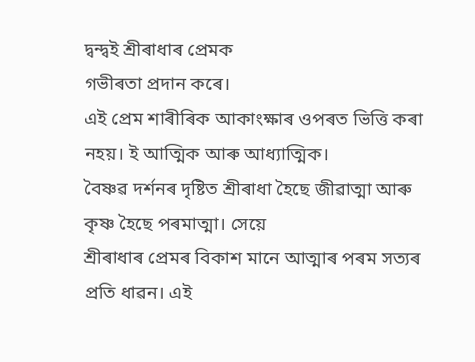দ্বন্দ্বই শ্ৰীৰাধাৰ প্ৰেমক
গভীৰতা প্ৰদান কৰে।
এই প্রেম শাৰীৰিক আকাংক্ষাৰ ওপৰত ভিত্তি কৰা নহয়। ই আত্মিক আৰু আধ্যাত্মিক।
বৈষ্ণৱ দৰ্শনৰ দৃষ্টিত শ্ৰীৰাধা হৈছে জীৱাত্মা আৰু কৃষ্ণ হৈছে পৰমাত্মা। সেয়ে
শ্ৰীৰাধাৰ প্ৰেমৰ বিকাশ মানে আত্মাৰ পৰম সত্যৰ প্ৰতি ধাৱন। এই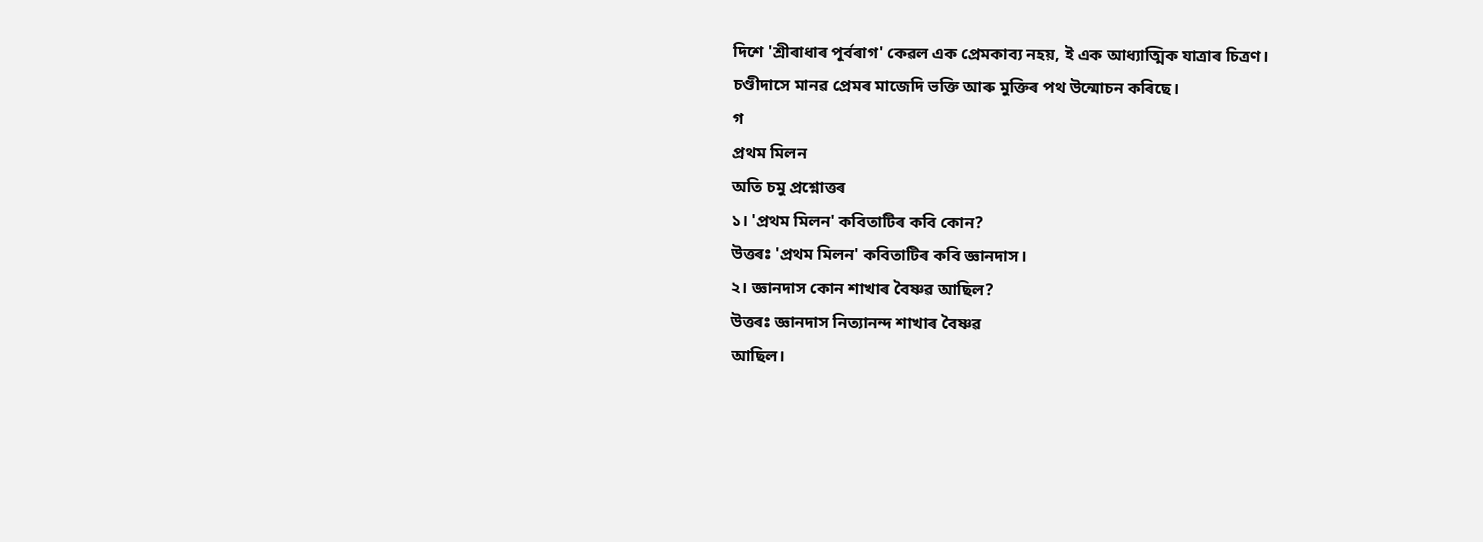দিশে 'শ্ৰীৰাধাৰ পূৰ্বৰাগ' কেৱল এক প্রেমকাব্য নহয়, ই এক আধ্যাত্মিক যাত্ৰাৰ চিত্ৰণ।
চণ্ডীদাসে মানৱ প্ৰেমৰ মাজেদি ভক্তি আৰু মুক্তিৰ পথ উন্মোচন কৰিছে।
গ
প্রথম মিলন
অতি চমু প্রশ্নোত্তৰ
১। 'প্রথম মিলন' কবিতাটিৰ কবি কোন?
উত্তৰঃ 'প্রথম মিলন' কবিতাটিৰ কবি জ্ঞানদাস।
২। জ্ঞানদাস কোন শাখাৰ বৈষ্ণৱ আছিল?
উত্তৰঃ জ্ঞানদাস নিত্যানন্দ শাখাৰ বৈষ্ণৱ
আছিল।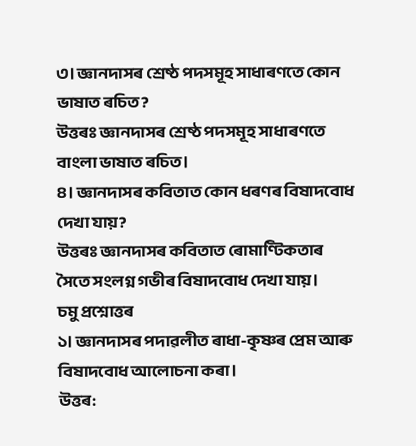৩। জ্ঞানদাসৰ শ্ৰেষ্ঠ পদসমূহ সাধাৰণতে কোন ভাষাত ৰচিত?
উত্তৰঃ জ্ঞানদাসৰ শ্ৰেষ্ঠ পদসমূহ সাধাৰণতে
বাংলা ভাষাত ৰচিত।
৪। জ্ঞানদাসৰ কবিতাত কোন ধৰণৰ বিষাদবোধ দেখা যায়?
উত্তৰঃ জ্ঞানদাসৰ কবিতাত ৰোমাণ্টিকতাৰ
সৈতে সংলগ্ন গভীৰ বিষাদবোধ দেখা যায়।
চমু প্রশ্নোত্তৰ
১। জ্ঞানদাসৰ পদাৱলীত ৰাধা-কৃষ্ণৰ প্ৰেম আৰু বিষাদবোধ আলোচনা কৰা।
উত্তৰ: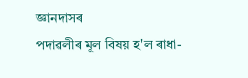জ্ঞানদাসৰ
পদাৱলীৰ মূল বিষয় হ'ল ৰাধা-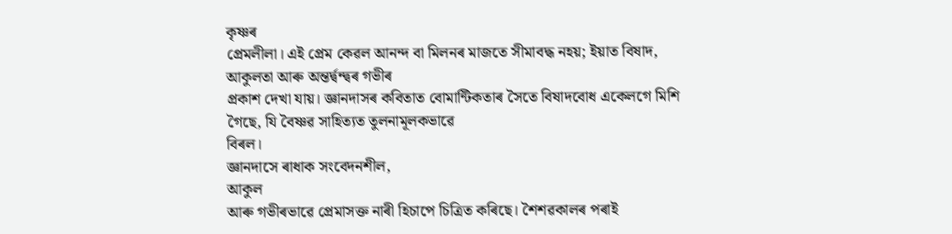কৃষ্ণৰ
প্রেমলীলা। এই প্রেম কেৱল আনন্দ বা মিলনৰ মাজতে সীমাবদ্ধ নহয়; ইয়াত বিষাদ, আকুলতা আৰু অন্তর্দ্বন্দ্বৰ গভীৰ
প্ৰকাশ দেখা যায়। জ্ঞানদাসৰ কবিতাত বোমান্টিকতাৰ সৈতে বিষাদবোধ একেলগে মিশি গৈছে, যি বৈষ্ণৱ সাহিত্যত তুলনামূলকভাৱে
বিৰল।
জ্ঞানদাসে ৰাধাক সংবেদনশীল,
আকুল
আৰু গভীৰভাৱে প্রেমাসক্ত নাৰী হিচাপে চিত্ৰিত কৰিছে। শৈশৱকালৰ পৰাই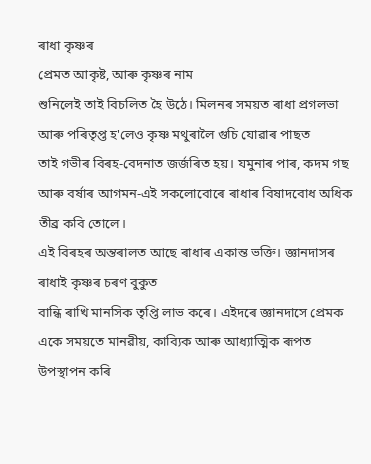ৰাধা কৃষ্ণৰ
প্ৰেমত আকৃষ্ট, আৰু কৃষ্ণৰ নাম
শুনিলেই তাই বিচলিত হৈ উঠে। মিলনৰ সময়ত ৰাধা প্রগলভা আৰু পৰিতৃপ্ত হ'লেও কৃষ্ণ মথুৰালৈ গুচি যোৱাৰ পাছত
তাই গভীৰ বিৰহ-বেদনাত জৰ্জৰিত হয়। যমুনাৰ পাৰ, কদম গছ আৰু বৰ্ষাৰ আগমন-এই সকলোবোৰে ৰাধাৰ বিষাদবোধ অধিক
তীব্র কবি তোলে।
এই বিৰহৰ অন্তৰালত আছে ৰাধাৰ একান্ত ভক্তি। জ্ঞানদাসৰ ৰাধাই কৃষ্ণৰ চৰণ বুকুত
বান্ধি ৰাখি মানসিক তৃপ্তি লাভ কৰে। এইদৰে জ্ঞানদাসে প্রেমক একে সময়তে মানৱীয়, কাব্যিক আৰু আধ্যাত্মিক ৰূপত
উপস্থাপন কৰি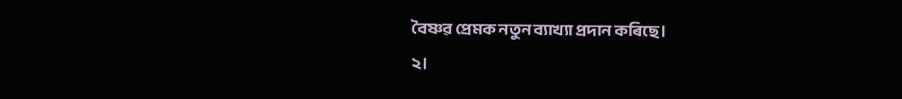বৈষ্ণৱ প্রেমক নতুন ব্যাখ্যা প্রদান কৰিছে।
২।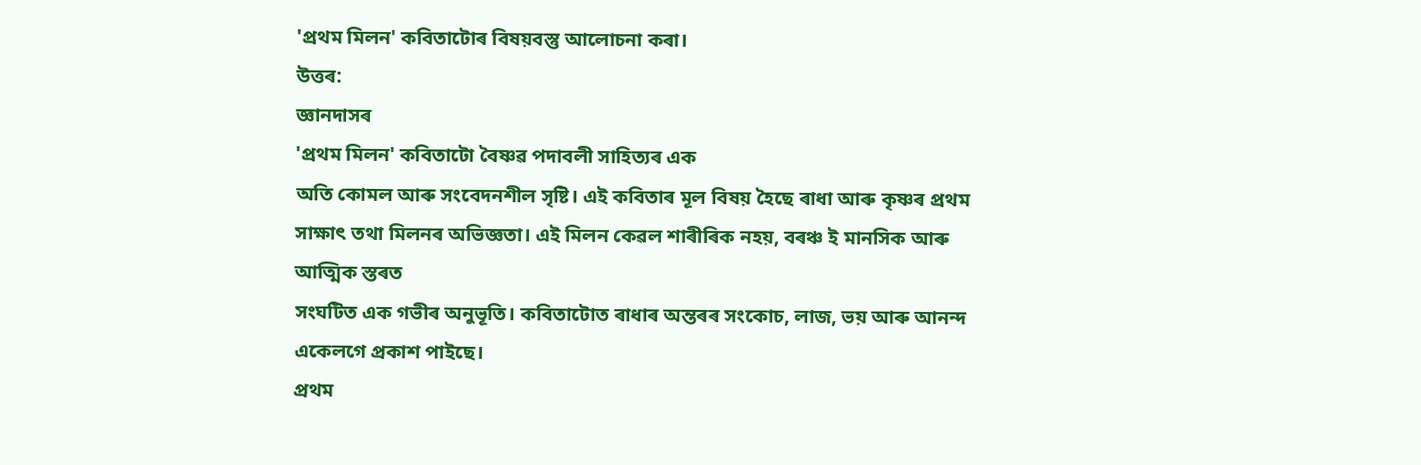'প্রথম মিলন' কবিতাটোৰ বিষয়বস্তু আলোচনা কৰা।
উত্তৰ:
জ্ঞানদাসৰ
'প্রথম মিলন' কবিতাটো বৈষ্ণৱ পদাবলী সাহিত্যৰ এক
অতি কোমল আৰু সংবেদনশীল সৃষ্টি। এই কবিতাৰ মূল বিষয় হৈছে ৰাধা আৰু কৃষ্ণৰ প্ৰথম
সাক্ষাৎ তথা মিলনৰ অভিজ্ঞতা। এই মিলন কেৱল শাৰীৰিক নহয়, বৰঞ্চ ই মানসিক আৰু আত্মিক স্তৰত
সংঘটিত এক গভীৰ অনুভূতি। কবিতাটোত ৰাধাৰ অন্তৰৰ সংকোচ, লাজ, ভয় আৰু আনন্দ একেলগে প্রকাশ পাইছে।
প্রথম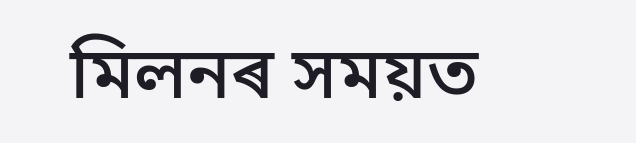মিলনৰ সময়ত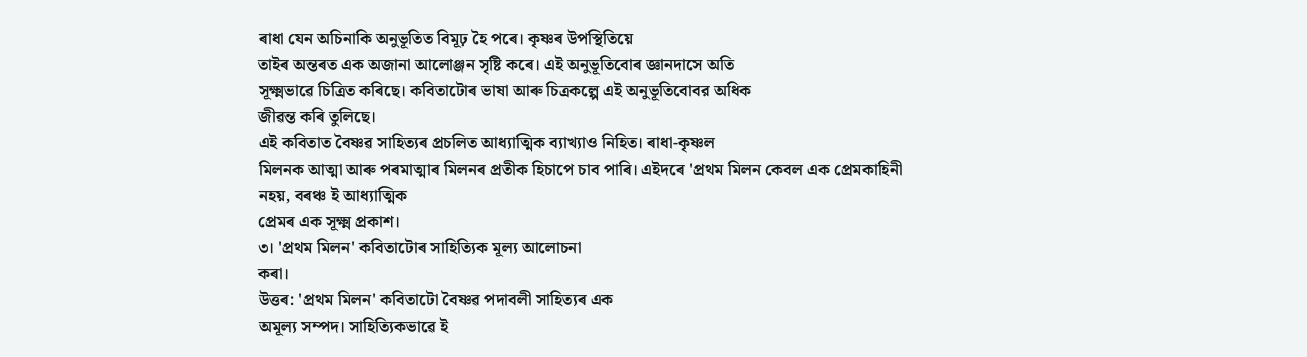ৰাধা যেন অচিনাকি অনুভূতিত বিমূঢ় হৈ পৰে। কৃষ্ণৰ উপস্থিতিয়ে
তাইৰ অন্তৰত এক অজানা আলোঞ্জন সৃষ্টি কৰে। এই অনুভূতিবোৰ জ্ঞানদাসে অতি
সূক্ষ্মভাৱে চিত্ৰিত কৰিছে। কবিতাটোৰ ভাষা আৰু চিত্রকল্পে এই অনুভূতিবোবর অধিক
জীৱন্ত কৰি তুলিছে।
এই কবিতাত বৈষ্ণৱ সাহিত্যৰ প্ৰচলিত আধ্যাত্মিক ব্যাখ্যাও নিহিত। ৰাধা-কৃষ্ণল
মিলনক আত্মা আৰু পৰমাত্মাৰ মিলনৰ প্ৰতীক হিচাপে চাব পাৰি। এইদৰে 'প্রথম মিলন কেবল এক প্রেমকাহিনী
নহয়, বৰঞ্চ ই আধ্যাত্মিক
প্ৰেমৰ এক সূক্ষ্ম প্রকাশ।
৩। 'প্রথম মিলন' কবিতাটোৰ সাহিত্যিক মূল্য আলোচনা
কৰা।
উত্তৰ: 'প্রথম মিলন' কবিতাটো বৈষ্ণৱ পদাবলী সাহিত্যৰ এক
অমূল্য সম্পদ। সাহিত্যিকভাৱে ই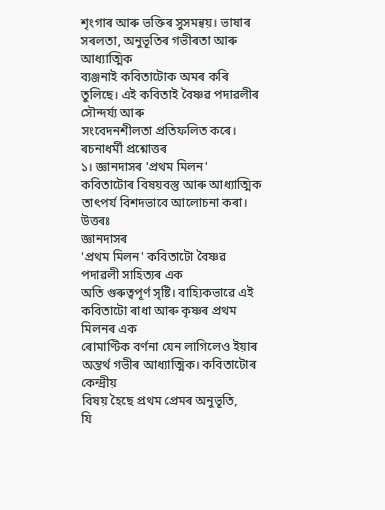শৃংগাৰ আৰু ভক্তিৰ সুসমন্বয়। ভাষাৰ সৰলতা, অনুভূতিৰ গভীৰতা আৰু আধ্যাত্মিক
ব্যঞ্জনাই কবিতাটোক অমৰ কৰি তুলিছে। এই কবিতাই বৈষ্ণৱ পদাৱলীৰ সৌন্দৰ্য্য আৰু
সংবেদনশীলতা প্রতিফলিত কৰে।
ৰচনাধৰ্মী প্রশ্নোত্তৰ
১। জ্ঞানদাসৰ 'প্রথম মিলন' কবিতাটোৰ বিষয়বস্তু আৰু আধ্যাত্মিক
তাৎপর্য বিশদভাবে আলোচনা কৰা।
উত্তৰঃ
জ্ঞানদাসৰ
'প্রথম মিলন' কবিতাটো বৈষ্ণৱ পদাৱলী সাহিত্যৰ এক
অতি গুৰুত্বপূৰ্ণ সৃষ্টি। বাহ্যিকভাৱে এই কবিতাটো ৰাধা আৰু কৃষ্ণৰ প্ৰথম মিলনৰ এক
ৰোমাণ্টিক বর্ণনা যেন লাগিলেও ইয়াৰ অন্তৰ্থ গভীৰ আধ্যাত্মিক। কবিতাটোৰ কেন্দ্রীয়
বিষয় হৈছে প্ৰথম প্ৰেমৰ অনুভূতি,
যি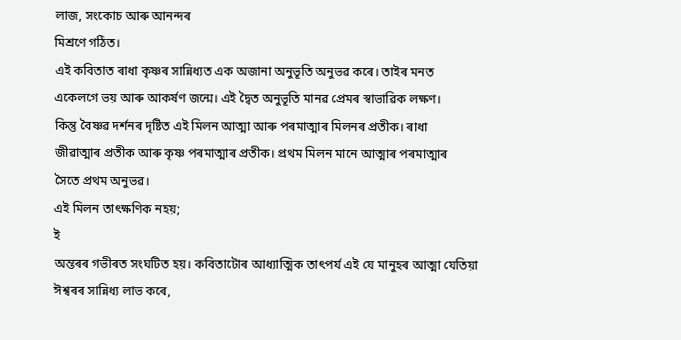লাজ, সংকোচ আৰু আনন্দৰ
মিশ্রণে গঠিত।
এই কবিতাত ৰাধা কৃষ্ণৰ সান্নিধ্যত এক অজানা অনুভূতি অনুভৱ কৰে। তাইৰ মনত
একেলগে ভয় আৰু আকর্ষণ জন্মে। এই দ্বৈত অনুভূতি মানৱ প্ৰেমৰ স্বাভাৱিক লক্ষণ।
কিন্তু বৈষ্ণৱ দৰ্শনৰ দৃষ্টিত এই মিলন আত্মা আৰু পৰমাত্মাৰ মিলনৰ প্ৰতীক। ৰাধা
জীৱাত্মাৰ প্ৰতীক আৰু কৃষ্ণ পৰমাত্মাৰ প্ৰতীক। প্রথম মিলন মানে আত্মাৰ পৰমাত্মাৰ
সৈতে প্রথম অনুভৱ।
এই মিলন তাৎক্ষণিক নহয়;
ই
অন্তৰৰ গভীৰত সংঘটিত হয়। কবিতাটোৰ আধ্যাত্মিক তাৎপর্য এই যে মানুহৰ আত্মা যেতিয়া
ঈশ্বৰৰ সান্নিধ্য লাভ কৰে,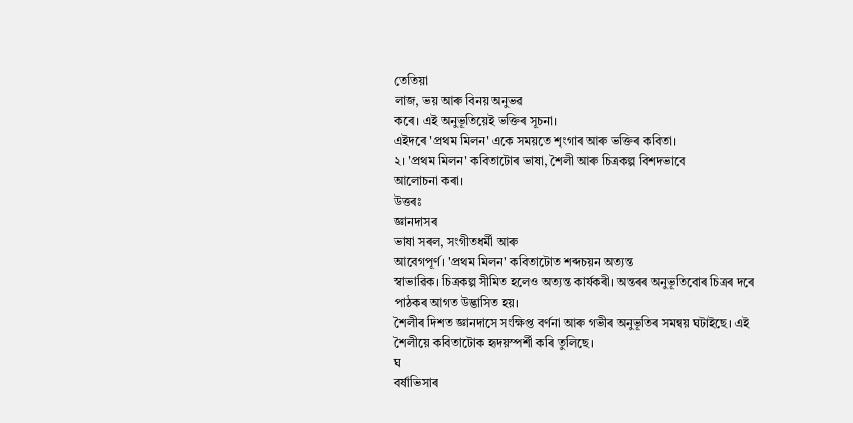তেতিয়া
লাজ, ভয় আৰু বিনয় অনুভৱ
কৰে। এই অনুভূতিয়েই ভক্তিৰ সূচনা।
এইদৰে 'প্রথম মিলন' একে সময়তে শৃংগাৰ আৰু ভক্তিৰ কবিতা।
২। 'প্রথম মিলন' কবিতাটোৰ ভাষা, শৈলী আৰু চিত্ৰকল্প বিশদভাবে
আলোচনা কৰা।
উত্তৰঃ
জ্ঞানদাসৰ
ভাষা সৰল, সংগীতধর্মী আৰু
আবেগপূর্ণ। 'প্রথম মিলন' কবিতাটোত শব্দচয়ন অত্যন্ত
স্বাভাৱিক। চিত্রকল্প সীমিত হলেও অত্যন্ত কার্যকৰী। অন্তৰৰ অনুভূতিবোৰ চিত্ৰৰ দৰে
পাঠকৰ আগত উদ্ভাসিত হয়।
শৈলীৰ দিশত জ্ঞানদাসে সংক্ষিপ্ত বর্ণনা আৰু গভীৰ অনুভূতিৰ সমন্বয় ঘটাইছে। এই
শৈলীয়ে কবিতাটোক হৃদয়স্পর্শী কৰি তুলিছে।
ঘ
বৰ্ষাভিসাৰ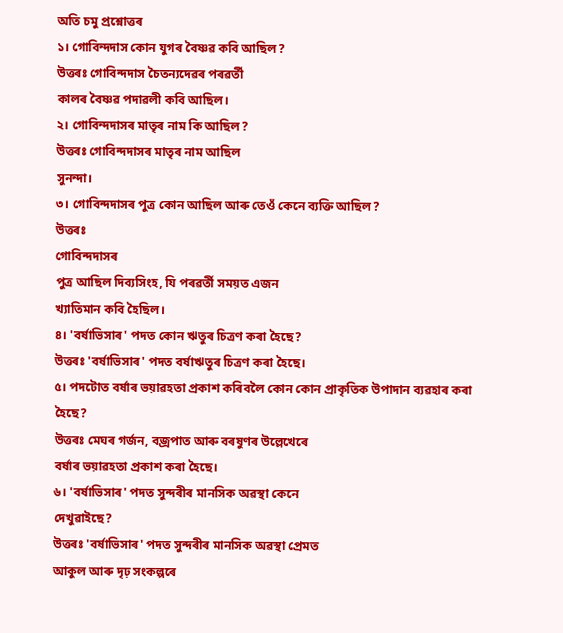অতি চমু প্রশ্নোত্তৰ
১। গোবিন্দদাস কোন যুগৰ বৈষ্ণৱ কবি আছিল?
উত্তৰঃ গোবিন্দদাস চৈতন্যদেৱৰ পৰৱৰ্তী
কালৰ বৈষ্ণৱ পদাৱলী কবি আছিল।
২। গোবিন্দদাসৰ মাতৃৰ নাম কি আছিল?
উত্তৰঃ গোবিন্দদাসৰ মাতৃৰ নাম আছিল
সুনন্দা।
৩। গোবিন্দদাসৰ পুত্র কোন আছিল আৰু তেওঁ কেনে ব্যক্তি আছিল?
উত্তৰঃ
গোবিন্দদাসৰ
পুত্ৰ আছিল দিব্যসিংহ, যি পৰৱৰ্তী সময়ত এজন
খ্যাতিমান কবি হৈছিল।
৪। 'বর্ষাভিসাৰ' পদত কোন ঋতুৰ চিত্ৰণ কৰা হৈছে?
উত্তৰঃ 'বর্ষাভিসাৰ' পদত বর্ষাঋতুৰ চিত্ৰণ কৰা হৈছে।
৫। পদটোত বৰ্ষাৰ ভয়াৱহতা প্রকাশ কৰিবলৈ কোন কোন প্রাকৃতিক উপাদান ব্যৱহাৰ কৰা
হৈছে?
উত্তৰঃ মেঘৰ গৰ্জন, বজ্রপাত আৰু বৰষুণৰ উল্লেখেৰে
বৰ্ষাৰ ভয়াৱহতা প্রকাশ কৰা হৈছে।
৬। 'বর্ষাভিসাৰ' পদত সুন্দৰীৰ মানসিক অৱস্থা কেনে
দেখুৱাইছে?
উত্তৰঃ 'বর্ষাভিসাৰ' পদত সুন্দৰীৰ মানসিক অৱস্থা প্ৰেমত
আকুল আৰু দৃঢ় সংকল্পৰে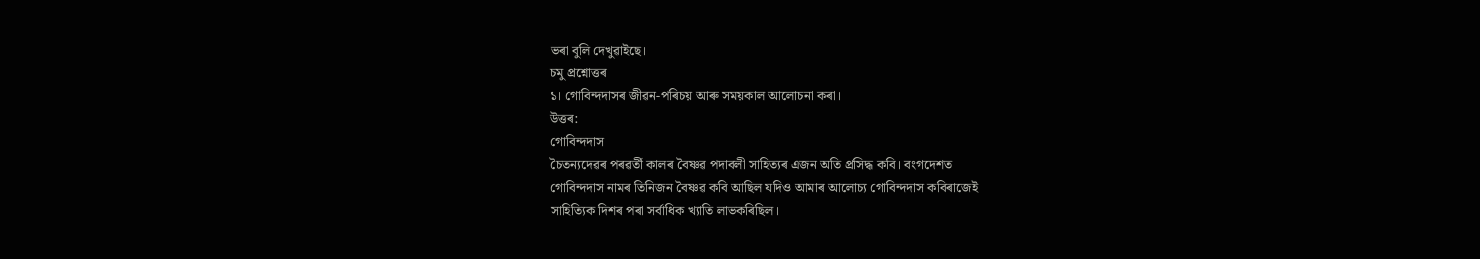ভৰা বুলি দেখুৱাইছে।
চমু প্রশ্নোত্তৰ
১। গোবিন্দদাসৰ জীৱন-পৰিচয় আৰু সময়কাল আলোচনা কৰা।
উত্তৰ:
গোবিন্দদাস
চৈতন্যদেৱৰ পৰৱৰ্তী কালৰ বৈষ্ণৱ পদাবলী সাহিত্যৰ এজন অতি প্রসিদ্ধ কবি। বংগদেশত
গোবিন্দদাস নামৰ তিনিজন বৈষ্ণৱ কবি আছিল যদিও আমাৰ আলোচ্য গোবিন্দদাস কবিৰাজেই
সাহিত্যিক দিশৰ পৰা সৰ্বাধিক খ্যাতি লাভকৰিছিল।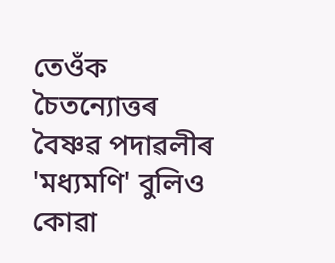তেওঁক চৈতন্যোত্তৰ বৈষ্ণৱ পদাৱলীৰ 'মধ্যমণি' বুলিও কোৱা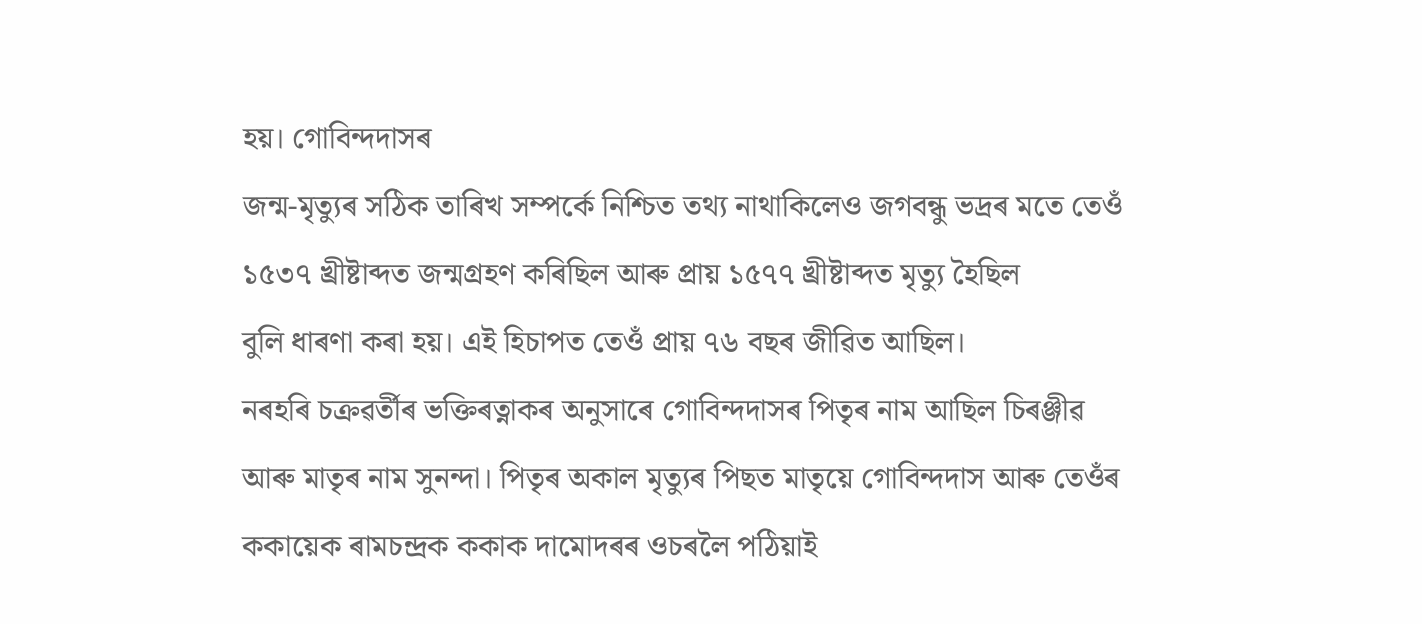হয়। গোবিন্দদাসৰ
জন্ম-মৃত্যুৰ সঠিক তাৰিখ সম্পৰ্কে নিশ্চিত তথ্য নাথাকিলেও জগবন্ধু ভদ্ৰৰ মতে তেওঁ
১৫৩৭ খ্রীষ্টাব্দত জন্মগ্রহণ কৰিছিল আৰু প্ৰায় ১৫৭৭ খ্রীষ্টাব্দত মৃত্যু হৈছিল
বুলি ধাৰণা কৰা হয়। এই হিচাপত তেওঁ প্রায় ৭৬ বছৰ জীৱিত আছিল।
নৰহৰি চক্ৰৱৰ্তীৰ ভক্তিৰত্নাকৰ অনুসাৰে গোবিন্দদাসৰ পিতৃৰ নাম আছিল চিৰঞ্জীৱ
আৰু মাতৃৰ নাম সুনন্দা। পিতৃৰ অকাল মৃত্যুৰ পিছত মাতৃয়ে গোবিন্দদাস আৰু তেওঁৰ
ককায়েক ৰামচন্দ্ৰক ককাক দামোদৰৰ ওচৰলৈ পঠিয়াই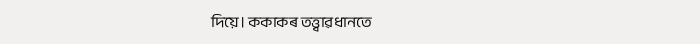দিয়ে। ককাকৰ তত্ত্বাৱধানতে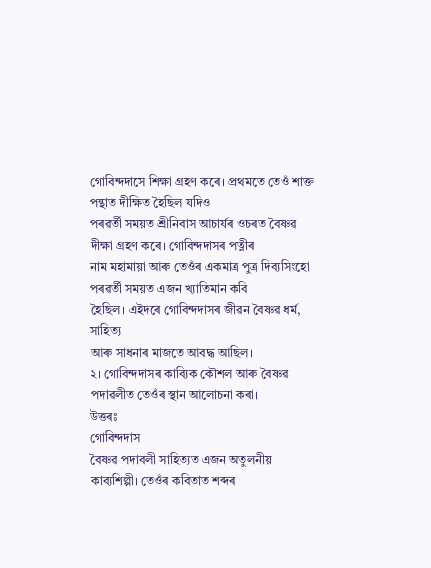গোবিন্দদাসে শিক্ষা গ্রহণ কৰে। প্ৰথমতে তেওঁ শাক্ত পন্থাত দীক্ষিত হৈছিল যদিও
পৰৱৰ্তী সময়ত শ্রীনিবাস আচাৰ্যৰ ওচৰত বৈষ্ণৱ দীক্ষা গ্রহণ কৰে। গোবিন্দদাসৰ পত্নীৰ
নাম মহামায়া আৰু তেওঁৰ একমাত্ৰ পুত্ৰ দিব্যসিংহো পৰৱৰ্তী সময়ত এজন খ্যাতিমান কবি
হৈছিল। এইদৰে গোবিন্দদাসৰ জীৱন বৈষ্ণৱ ধৰ্ম,
সাহিত্য
আৰু সাধনাৰ মাজতে আবদ্ধ আছিল।
২। গোবিন্দদাসৰ কাব্যিক কৌশল আৰু বৈষ্ণৱ পদাৱলীত তেওঁৰ স্থান আলোচনা কৰা।
উত্তৰঃ
গোবিন্দদাস
বৈষ্ণৱ পদাবলী সাহিত্যত এজন অতুলনীয় কাব্যশিল্পী। তেওঁৰ কবিতাত শব্দৰ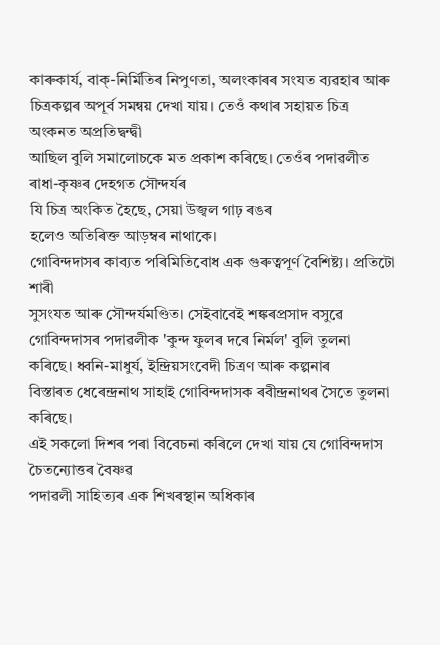কাৰুকাৰ্য, বাক্-নির্মিতিৰ নিপুণতা, অলংকাৰৰ সংযত ব্যৱহাৰ আৰু
চিত্ৰকল্পৰ অপূর্ব সমন্বয় দেখা যায়। তেওঁ কথাৰ সহায়ত চিত্র অংকনত অপ্রতিদ্বন্দ্বী
আছিল বুলি সমালোচকে মত প্রকাশ কৰিছে। তেওঁৰ পদাৱলীত ৰাধা-কৃষ্ণৰ দেহগত সৌন্দৰ্যৰ
যি চিত্র অংকিত হৈছে, সেয়া উজ্বল গাঢ় ৰঙৰ
হলেও অতিৰিক্ত আড়ম্বৰ নাথাকে।
গোবিন্দদাসৰ কাব্যত পৰিমিতিবোধ এক গুৰুত্বপূর্ণ বৈশিষ্ট্য। প্রতিটো শাৰী
সুসংযত আৰু সৌন্দর্যমণ্ডিত। সেইবাবেই শঙ্কৰপ্ৰসাদ বসুৱে গোবিন্দদাসৰ পদাৱলীক 'কুন্দ ফুলৰ দৰে নিৰ্মল' বুলি তুলনা কৰিছে। ধ্বনি-মাধুর্য, ইন্দ্রিয়সংবেদী চিত্ৰণ আৰু কল্পনাৰ
বিস্তাৰত ধেৰেন্দ্ৰনাথ সাহাই গোবিন্দদাসক ৰবীন্দ্ৰনাথৰ সৈতে তুলনা কৰিছে।
এই সকলো দিশৰ পৰা বিবেচনা কৰিলে দেখা যায় যে গোবিন্দদাস চৈতন্যোত্তৰ বৈষ্ণৱ
পদাৱলী সাহিত্যৰ এক শিখৰস্থান অধিকাৰ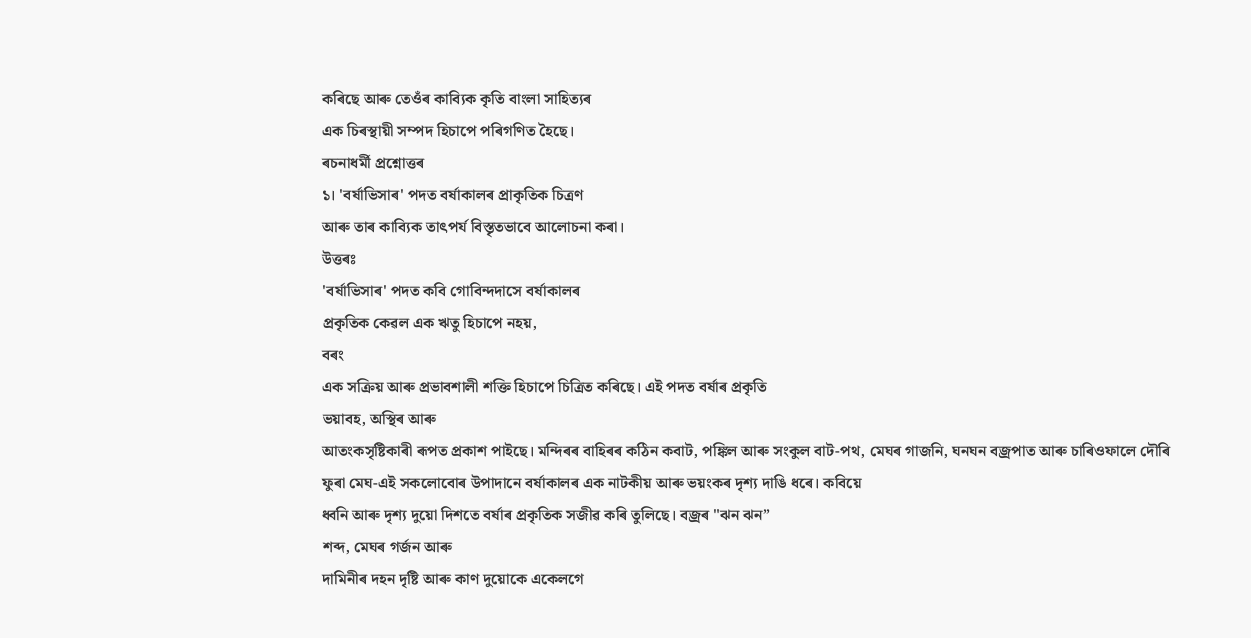কৰিছে আৰু তেওঁৰ কাব্যিক কৃতি বাংলা সাহিত্যৰ
এক চিৰস্থায়ী সম্পদ হিচাপে পৰিগণিত হৈছে।
ৰচনাধৰ্মী প্রশ্নোত্তৰ
১। 'বর্ষাভিসাৰ' পদত বর্ষাকালৰ প্ৰাকৃতিক চিত্ৰণ
আৰু তাৰ কাব্যিক তাৎপর্য বিস্তৃতভাবে আলোচনা কৰা।
উত্তৰঃ
'বর্ষাভিসাৰ' পদত কবি গোবিন্দদাসে বর্ষাকালৰ
প্ৰকৃতিক কেৱল এক ঋতু হিচাপে নহয়,
বৰং
এক সক্রিয় আৰু প্রভাবশালী শক্তি হিচাপে চিত্রিত কৰিছে। এই পদত বর্ষাৰ প্ৰকৃতি
ভয়াবহ, অস্থিৰ আৰু
আতংকসৃষ্টিকাৰী ৰূপত প্ৰকাশ পাইছে। মন্দিৰৰ বাহিৰৰ কঠিন কবাট, পঙ্কিল আৰু সংকুল বাট-পথ, মেঘৰ গাজনি, ঘনঘন বজ্রপাত আৰু চাৰিওফালে দৌৰি
ফুৰা মেঘ-এই সকলোবোৰ উপাদানে বর্ষাকালৰ এক নাটকীয় আৰু ভয়ংকৰ দৃশ্য দাঙি ধৰে। কবিয়ে
ধ্বনি আৰু দৃশ্য দুয়ো দিশতে বৰ্ষাৰ প্ৰকৃতিক সজীৱ কৰি তুলিছে। বজ্ৰৰ "ঝন ঝন”
শব্দ, মেঘৰ গৰ্জন আৰু
দামিনীৰ দহন দৃষ্টি আৰু কাণ দুয়োকে একেলগে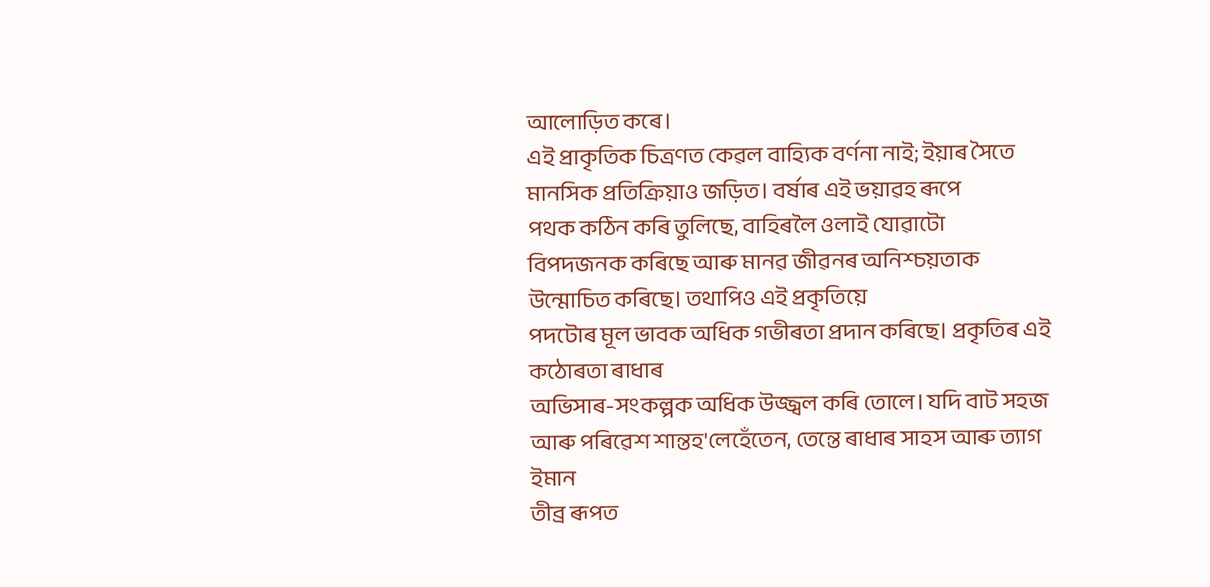আলোড়িত কৰে।
এই প্রাকৃতিক চিত্রণত কেৱল বাহ্যিক বর্ণনা নাই; ইয়াৰ সৈতে মানসিক প্রতিক্রিয়াও জড়িত। বৰ্ষাৰ এই ভয়াৱহ ৰূপে
পথক কঠিন কৰি তুলিছে, বাহিৰলৈ ওলাই যোৱাটো
বিপদজনক কৰিছে আৰু মানৱ জীৱনৰ অনিশ্চয়তাক উন্মোচিত কৰিছে। তথাপিও এই প্রকৃতিয়ে
পদটোৰ মূল ভাবক অধিক গভীৰতা প্রদান কৰিছে। প্ৰকৃতিৰ এই কঠোৰতা ৰাধাৰ
অভিসাৰ-সংকল্পক অধিক উজ্জ্বল কৰি তোলে। যদি বাট সহজ আৰু পৰিৱেশ শান্তহ'লেহেঁতেন, তেন্তে ৰাধাৰ সাহস আৰু ত্যাগ ইমান
তীব্র ৰূপত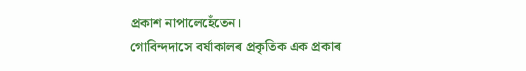প্রকাশ নাপালেহেঁতেন।
গোবিন্দদাসে বর্ষাকালৰ প্ৰকৃতিক এক প্ৰকাৰ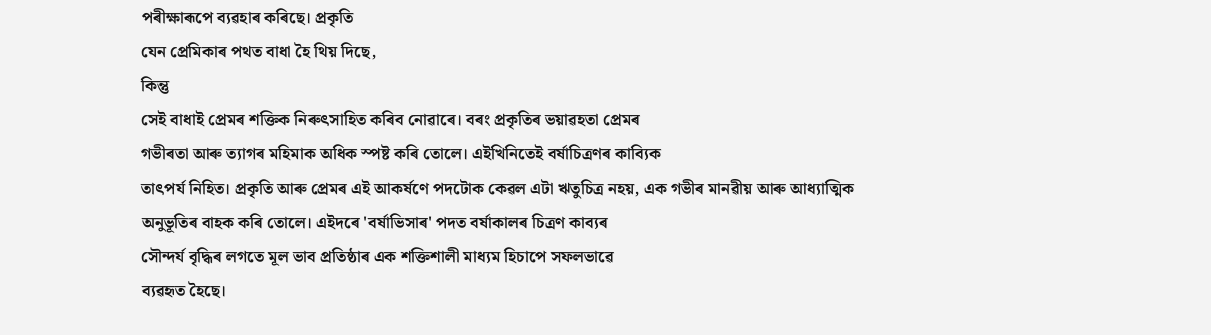পৰীক্ষাৰূপে ব্যৱহাৰ কৰিছে। প্রকৃতি
যেন প্রেমিকাৰ পথত বাধা হৈ থিয় দিছে,
কিন্তু
সেই বাধাই প্ৰেমৰ শক্তিক নিৰুৎসাহিত কৰিব নোৱাৰে। বৰং প্ৰকৃতিৰ ভয়াৱহতা প্ৰেমৰ
গভীৰতা আৰু ত্যাগৰ মহিমাক অধিক স্পষ্ট কৰি তোলে। এইখিনিতেই বর্ষাচিত্ৰণৰ কাব্যিক
তাৎপর্য নিহিত। প্ৰকৃতি আৰু প্ৰেমৰ এই আকর্ষণে পদটোক কেৱল এটা ঋতুচিত্ৰ নহয়, এক গভীৰ মানৱীয় আৰু আধ্যাত্মিক
অনুভূতিৰ বাহক কৰি তোলে। এইদৰে 'বর্ষাভিসাৰ' পদত বর্ষাকালৰ চিত্ৰণ কাব্যৰ
সৌন্দৰ্য বৃদ্ধিৰ লগতে মূল ভাব প্রতিষ্ঠাৰ এক শক্তিশালী মাধ্যম হিচাপে সফলভাৱে
ব্যৱহৃত হৈছে।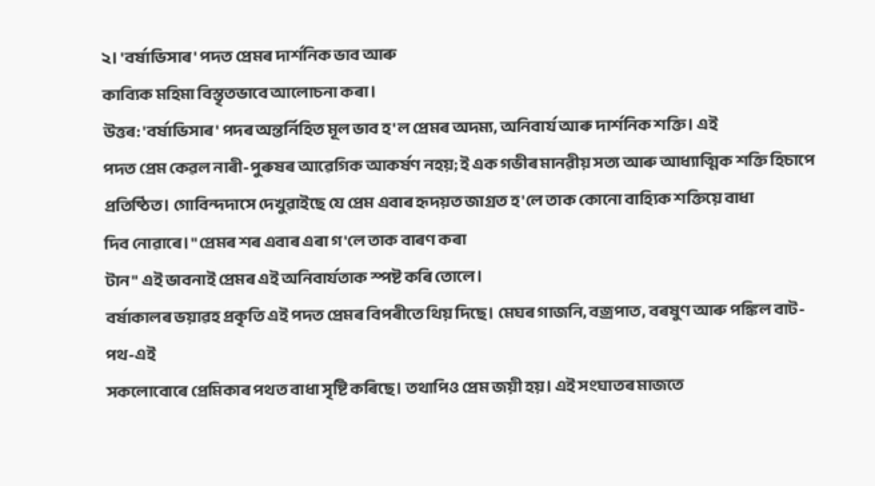২। 'বর্ষাভিসাৰ' পদত প্ৰেমৰ দাৰ্শনিক ভাব আৰু
কাব্যিক মহিমা বিস্তৃতভাবে আলোচনা কৰা।
উত্তৰ: 'বর্ষাভিসাৰ' পদৰ অন্তর্নিহিত মূল ভাব হ'ল প্ৰেমৰ অদম্য, অনিবার্য আৰু দার্শনিক শক্তি। এই
পদত প্রেম কেৱল নাৰী-পুৰুষৰ আৱেগিক আকর্ষণ নহয়; ই এক গভীৰ মানৱীয় সত্য আৰু আধ্যাত্মিক শক্তি হিচাপে
প্রতিষ্ঠিত। গোবিন্দদাসে দেখুৱাইছে যে প্রেম এবাৰ হৃদয়ত জাগ্রত হ'লে তাক কোনো বাহ্যিক শক্তিয়ে বাধা
দিব নোৱাৰে। "প্ৰেমৰ শৰ এবাৰ এৰা গ'লে তাক বাৰণ কৰা
টান" এই ভাবনাই প্ৰেমৰ এই অনিবার্যতাক স্পষ্ট কৰি তোলে।
বর্ষাকালৰ ভয়াৱহ প্রকৃতি এই পদত প্ৰেমৰ বিপৰীতে থিয় দিছে। মেঘৰ গাজনি, বজ্রপাত, বৰষুণ আৰু পঙ্কিল বাট-পথ-এই
সকলোবোৰে প্ৰেমিকাৰ পথত বাধা সৃষ্টি কৰিছে। তথাপিও প্রেম জয়ী হয়। এই সংঘাতৰ মাজতে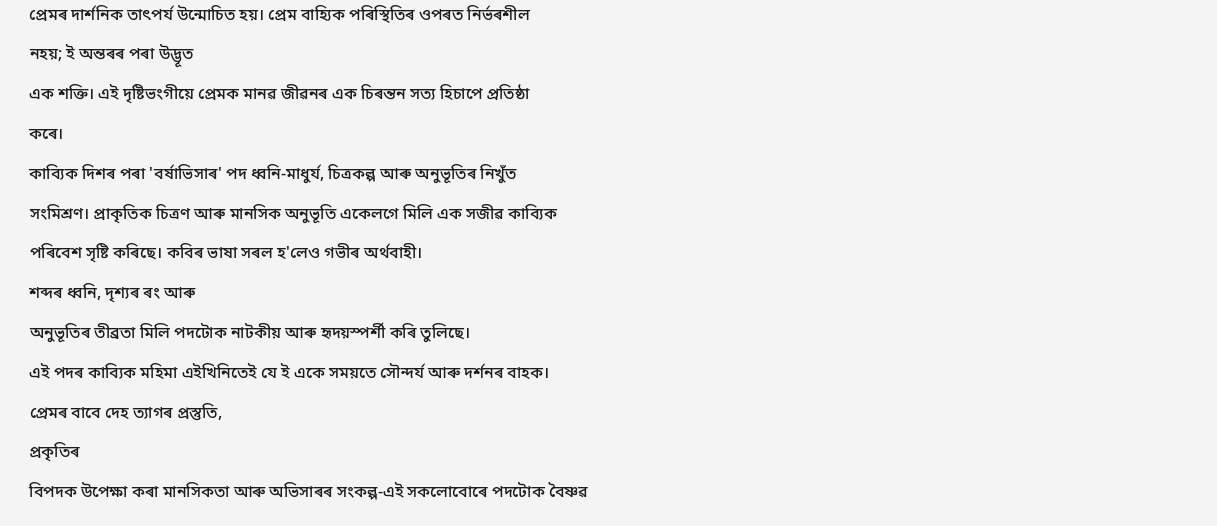প্ৰেমৰ দাৰ্শনিক তাৎপর্য উন্মোচিত হয়। প্রেম বাহ্যিক পৰিস্থিতিৰ ওপৰত নিৰ্ভৰশীল
নহয়; ই অন্তৰৰ পৰা উদ্ভূত
এক শক্তি। এই দৃষ্টিভংগীয়ে প্ৰেমক মানৱ জীৱনৰ এক চিৰন্তন সত্য হিচাপে প্রতিষ্ঠা
কৰে।
কাব্যিক দিশৰ পৰা 'বৰ্ষাভিসাৰ' পদ ধ্বনি-মাধুর্য, চিত্রকল্প আৰু অনুভূতিৰ নিখুঁত
সংমিশ্রণ। প্রাকৃতিক চিত্ৰণ আৰু মানসিক অনুভূতি একেলগে মিলি এক সজীৱ কাব্যিক
পৰিবেশ সৃষ্টি কৰিছে। কবিৰ ভাষা সৰল হ'লেও গভীৰ অৰ্থবাহী।
শব্দৰ ধ্বনি, দৃশ্যৰ ৰং আৰু
অনুভূতিৰ তীব্রতা মিলি পদটোক নাটকীয় আৰু হৃদয়স্পর্শী কৰি তুলিছে।
এই পদৰ কাব্যিক মহিমা এইখিনিতেই যে ই একে সময়তে সৌন্দৰ্য আৰু দৰ্শনৰ বাহক।
প্ৰেমৰ বাবে দেহ ত্যাগৰ প্ৰস্তুতি,
প্ৰকৃতিৰ
বিপদক উপেক্ষা কৰা মানসিকতা আৰু অভিসাৰৰ সংকল্প-এই সকলোবোৰে পদটোক বৈষ্ণৱ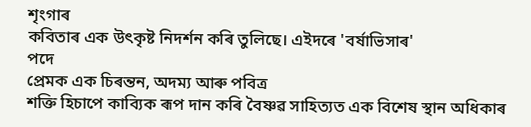শৃংগাৰ
কবিতাৰ এক উৎকৃষ্ট নিদর্শন কৰি তুলিছে। এইদৰে 'বর্ষাভিসাৰ'
পদে
প্ৰেমক এক চিৰন্তন, অদম্য আৰু পবিত্র
শক্তি হিচাপে কাব্যিক ৰূপ দান কৰি বৈষ্ণৱ সাহিত্যত এক বিশেষ স্থান অধিকাৰ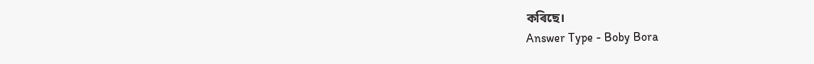কৰিছে।
Answer Type - Boby Bora